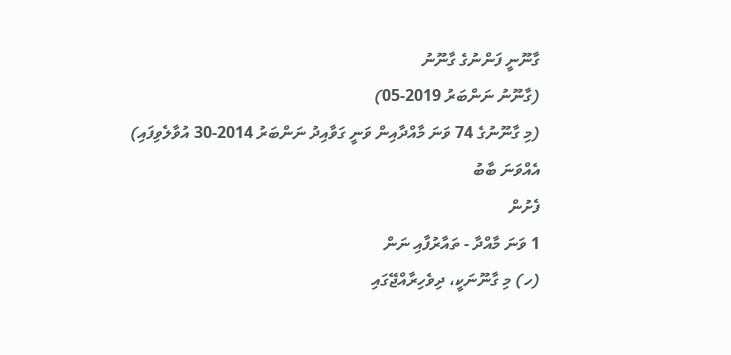ގާނޫނީ ފަންނުގެ ގާނޫނު
(ގާނޫނު ނަންބަރު 2019-05)
(މި ގާނޫނުގެ 74 ވަނަ މާއްދާއިން ވަނީ ގަވާއިދު ނަންބަރު 2014-30 އުވާލެވިފައި)
އެއްވަނަ ބާބު
ފެށުން
1 ވަނަ މާއްދާ - ތައާރުފާއި ނަން
(ހ) މި ގާނޫނަކީ، ދިވެހިރާއްޖޭގައި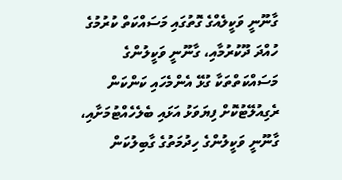ގާނޫނީ ވަކީލެއްގެ ގޮތުގައި މަސައްކަތް ކުރުމުގެ ހުއްދަ ދޫކުރުމާއި، ގާނޫނީ ވަކީލުންގެ މަސައްކަތްތަކާ ގުޅޭ އެންމެހައި ކަންކަން ރެގިއުލޭޓުކޮށް ފިޔަވަޅު އަޅައި ބެލެހެއްޓުމަށާއި، ގާނޫނީ ވަކީލުންގެ ހިދުމަތުގެ ގާބިލުކަން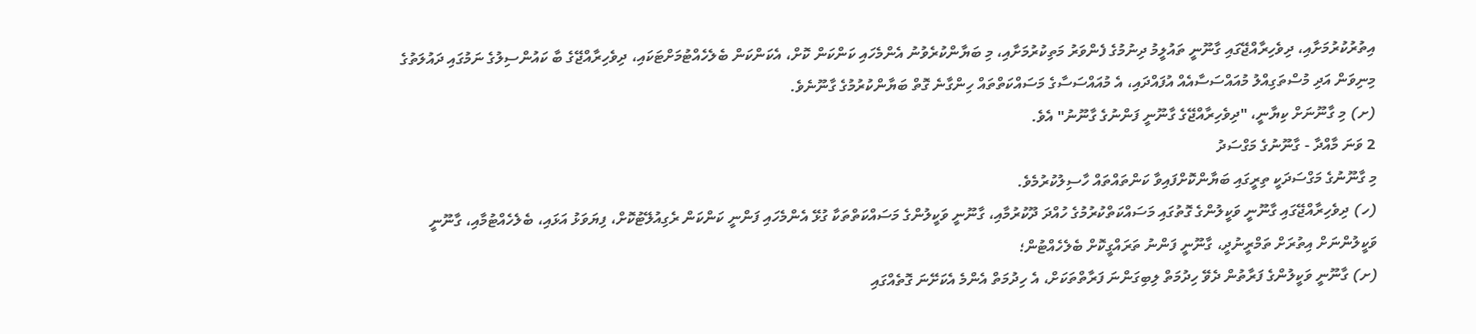އިތުރުކުރުމަށާއި، ދިވެހިރާއްޖޭގައި ގާނޫނީ ތައުލީމު ދިނުމުގެ ފެންވަރު މަތިކުރުމަށާއި، މި ބަޔާންކުރެވުނު އެންމެހައި ކަންކަން ކޮށް، އެކަންކަން ބެލެހެއްޓުމަށްޓަކައި، ދިވެހިރާއްޖޭގެ ބާ ކައުންސިލުގެ ނަމުގައި ދައުލަތުގެ މިނިވަން އަދި މުސްތަގިއްލު މުއައްސަސާއެއް އުފައްދައި، އެ މުއައްސަސާގެ މަސައްކަތްތައް ހިންގާނެ ގޮތް ބަޔާންކުރުމުގެ ގާނޫނެވެ.
(ށ) މި ގާނޫނަށް ކިޔާނީ، "ދިވެހިރާއްޖޭގެ ގާނޫނީ ފަންނުގެ ގާނޫނު" އެވެ.
2 ވަނަ މާއްދާ - ގާނޫނުގެ މަގްސަދު
މި ގާނޫނުގެ މަގްސަދަކީ ތިރީގައި ބަޔާންކޮށްފައިވާ ކަންތައްތައް ހާސިލުކުރުމެވެ.
(ހ) ދިވެހިރާއްޖޭގައި ގާނޫނީ ވަކީލުންގެ ގޮތުގައި މަސައްކަތްކުރުމުގެ ހުއްދަ ދޫކުރުމާއި، ގާނޫނީ ވަކީލުންގެ މަސައްކަތްތަކާ ގުޅޭ އެންމެހައި ފަންނީ ކަންކަން ރެގިއުލޭޓުކޮށް، ފިޔަވަޅު އަޅައި، ބެލެހެއްޓުމާއި، ގާނޫނީ ވަކީލުންނަށް އިތުރަށް ތަމްރީނުދީ، ގާނޫނީ ފަންނު ތަރައްގީކޮށް ބެލެހެއްޓުން؛
(ށ) ގާނޫނީ ވަކީލުންގެ ފަރާތުން ދެވޭ ހިދުމަތް ލިބިގަންނަ ފަރާތްތަކަށް، އެ ހިދުމަތް އެންމެ އެކަށޭނަ ގޮތެއްގައި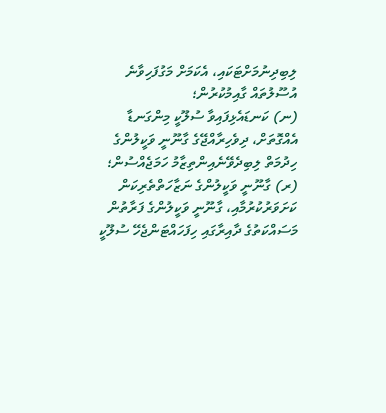ލިބިދިނުމަށްޓަކައި، އެކަމަށް މަގުފަހިވާނެ އުސޫލުތައް ގާއިމުކުރުން؛
(ނ) ކަނޑައެޅިފައިވާ ސުލޫކީ މިންގަނޑާ އެއްގޮތަށް، ދިވެހިރާއްޖޭގެ ގާނޫނީ ވަކީލުންގެ ހިދުމަތް ލިބިދެވޭނެއިންތިޒާމު ހަމަޖެއްސުން؛
(ރ) ގާނޫނީ ވަކީލުންގެ ނަޒާހަތްތެރިކަން ކަށަވަރުކުރުމާއި، ގާނޫނީ ވަކީލުންގެ ފަރާތުން މަސައްކަތުގެ ދާއިރާގައި ހިފަހައްޓަންޖެހޭ ސުލޫކީ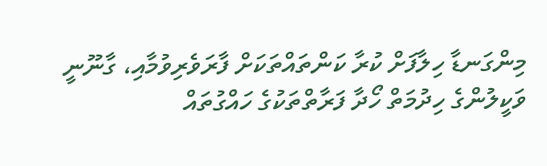މިންގަނޑާ ހިލާފަށް ކުރާ ކަންތައްތަކަށް ފާރަވެރިވުމާއި، ގާނޫނީ ވަކީލުންގެ ހިދުމަތް ހޯދާ ފަރާތްތަކުގެ ހައްގުތައް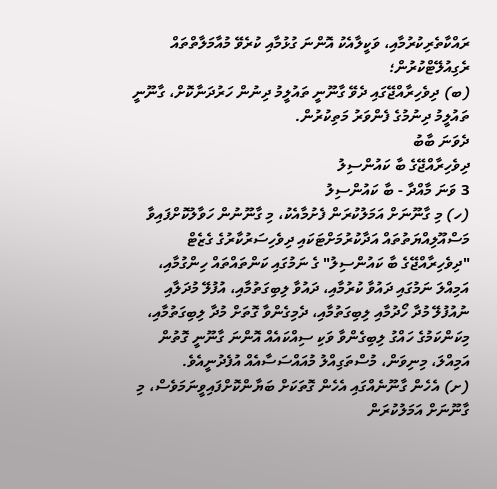ރައްކާތެރިކުރުމާއި، ވަކީލާއެކު އޮންނަ ގުޅުމާއި ކުރެވޭ މުއާމަލާތްތައް ރެގިއުލޭޓްކުރުން؛
(ބ) ދިވެހިރާއްޖޭގައި ދެވޭ ގާނޫނީ ތައުލީމު ދިނުން ހަރުދަނާކޮށް، ގާނޫނީ ތައުލީމު ދިނުމުގެ ފެންވަރު މަތިކުރުން.
ދެވަނަ ބާބު
ދިވެހިރާއްޖޭގެ ބާ ކައުންސިލު
3 ވަނަ މާއްދާ - ބާ ކައުންސިލު
(ހ) މި ގާނޫނަށް އަމަލުކުރަން ފެށުމާއެކު، މި ގާނޫނުން ހަވާލުކޮށްފައިވާ މަސްއޫލިއްޔަތުތައް އަދާކުރުމަށްޓަކައި ދިވެހިސަރުކާރުގެ ގެޒެޓް "ދިވެހިރާއްޖޭގެ ބާ ކައުންސިލު" ގެ ނަމުގައި ކަންތައްތައް ހިންގުމާއި، އަމިއްލަ ނަމުގައި ދައުވާ ކުރުމާއި، ދައުވާ ލިބިގަތުމާއި، އުފުލޭ މުދަލާއި ނުއުފުލޭ މުދާ ހޯދުމާއި ލިބިގަތުމާއި، ދެމިގެންވާ ގޮތަށް މުދާ ލިބިގަތުމާއި، މިކަންކަމުގެ ހައްގު ލިބިގެންވާ ވަކި ސިއްކައެއް އޮންނަ ގާނޫނީ ގޮތުން އަމިއްލަ، މިނިވަން، މުސްތަގިއްލު މުއައްސަސާއެއް އުފެދުނީއެވެ.
(ށ) އެހެން ގާނޫނެއްގައި އެހެން ގޮތަކަށް ބަޔާންކޮށްފައިވީނަމަވެސް، މި ގާނޫނަށް އަމަލުކުރަން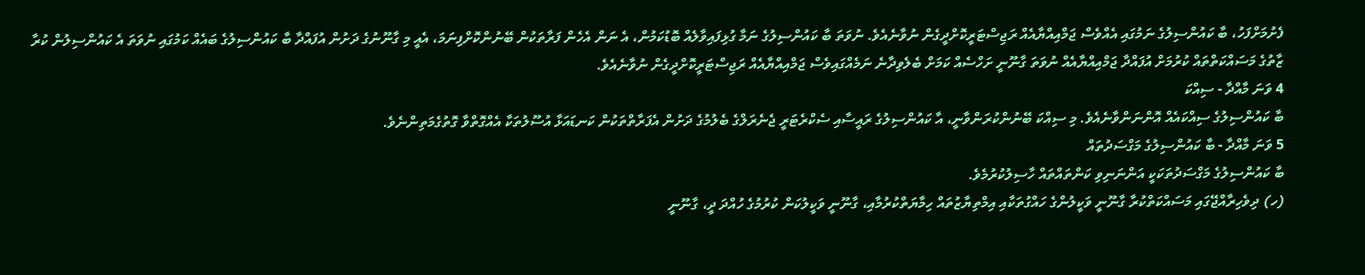ފެށުމަށްފަހު، ބާ ކައުންސިލުގެ ނަމުގައި އެއްވެސް ޖަމްއިއްޔާއެއް ރަޖިސްޓަރީކޮށްދީގެން ނުވާނެއެވެ. ނުވަތަ ބާ ކައުންސިލުގެ ނަމާ ގުޅިފައިވާލެއް ބޮޑުކަމުން، އެ ނަން އެހެން ފަރާތަކުން ބޭނުންކޮށްފިނަމަ، އެއީ މި ގާނޫނުގެ ދަށުން އުފައްދާ ބާ ކައުންސިލުގެ ބައެއް ކަމުގައި ނުވަތަ އެ ކައުންސިލުން ކުރާ ޒާތުގެ މަސައްކަތްތައް ކުރުމަށް އުފައްދާ ޖަމްއިއްޔާއެއް ނުވަތަ ގާނޫނީ ށަހްސެއް ކަމަށް ބެލެވިދާނެ ނަމެއްގައިވެސް ޖަމްއިއްޔާއެއް ރަޖިސްޓަރީކޮށްދީގެން ނުވާނެއެވެ.
4 ވަނަ މާއްދާ - ސިއްކަ
ބާ ކައުންސިލުގެ ސިއްކައެއް އޮންނަންވާނެއެވެ. މި ސިއްކަ ބޭނުންކުރަންވާނީ، އާ ކައުންސިލުގެ ރައީސާއި ސެކްރެޓަރީ ޖެނެރަލްގެ ބެލުމުގެ ދަށުން އެފަރާތްތަކުން ކަނޑައަޅާ އުސޫލުތަކާ އެއްގޮތްވާ ގޮތުގެމަތިންނެވެ.
5 ވަނަ މާއްދާ - ބާ ކައުންސިލުގެ މަގްސަދުތައް
ބާ ކައުންސިލުގެ މަގްސަދުތަކަކީ އަންނަނިވި ކަންތައްތައް ހާސިލުކުރުމެވެ.
(ހ) ދިވެހިރާއްޖޭގައި މަސައްކަތްކުރާ ގާނޫނީ ވަކީލުންގެ ހައްގުތަކާއި އިމްތިޔާޒުތައް ހިމާޔަތްކުރުމާއި، ގާނޫނީ ވަކީލުކަން ކުރުމުގެ ހުއްދަ ދީ، ގާނޫނީ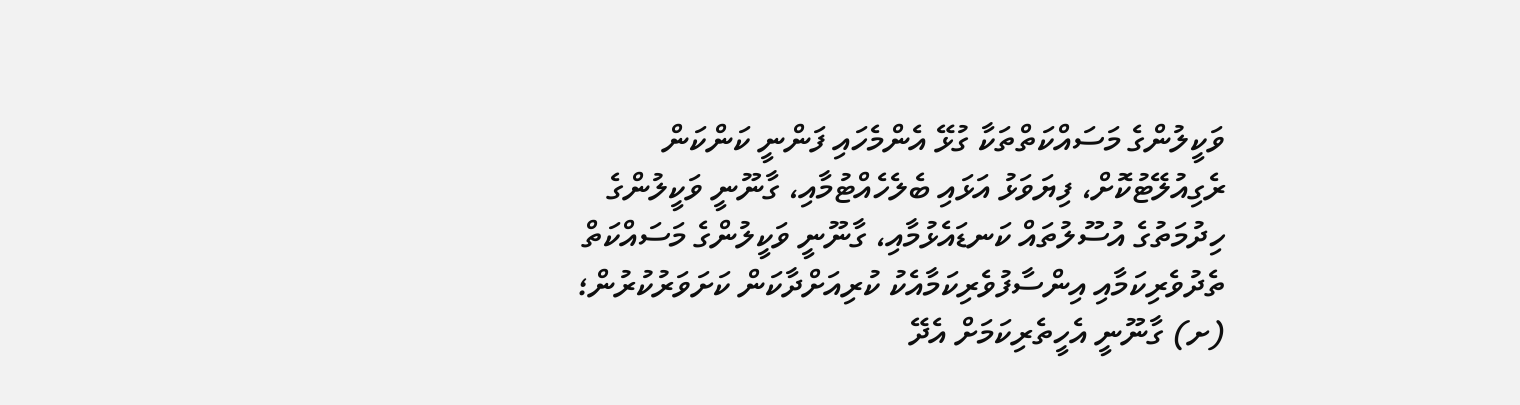ވަކީލުންގެ މަސައްކަތްތަކާ ގުޅޭ އެންމެހައި ފަންނީ ކަންކަން ރެގިއުލޭޓުކޮށް، ފިޔަވަޅު އަޅައި ބެލެހެއްޓުމާއި، ގާނޫނީ ވަކީލުންގެ ހިދުމަތުގެ އުސޫލުތައް ކަނޑައެޅުމާއި، ގާނޫނީ ވަކީލުންގެ މަސައްކަތް ތެދުވެރިކަމާއި އިންސާފުވެރިކަމާއެކު ކުރިއަށްދާކަން ކަށަވަރުކުރުން؛
(ށ) ގާނޫނީ އެހީތެރިކަމަށް އެދޭ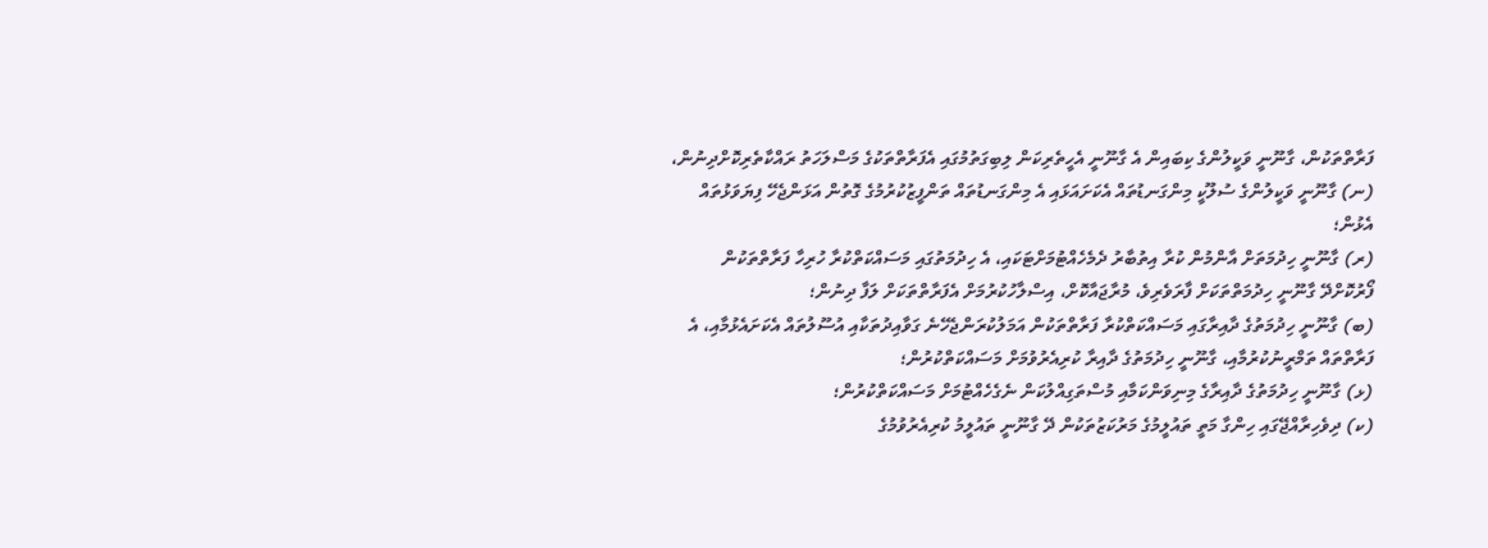ފަރާތްތަކުން، ގާނޫނީ ވަކީލުންގެ ކިބައިން އެ ގާނޫނީ އެހީތެރިކަން ލިބިގަތުމުގައި އެފަރާތްތަކުގެ މަސްލަހަތު ރައްކާތެރިކޮށްދިނުން،
(ނ) ގާނޫނީ ވަކީލުންގެ ސުލޫކީ މިންގަނޑުތައް އެކަށައަޅައި އެ މިންގަނޑުތައް ތަންފީޒުކުރުމުގެ ގޮތުން އަޅަންޖެހޭ ފިޔަވަޅުތައް އެޅުން؛
(ރ) ގާނޫނީ ހިދުމަތަށް އާންމުން ކުރާ އިތުބާރު ދެމެހެއްޓުމަށްޓަކައި، އެ ހިދުމަތުގައި މަސައްކަތްކުރާ ހުރިހާ ފަރާތްތަކުން ފޯރުކޮށްދޭ ގާނޫނީ ހިދުމަތްތަކަށް ފާރަވެރިވެ، މުރާޖައާކޮށް، އިސްލާހުކުރުމަށް އެފަރާތްތަކަށް ލަފާ ދިނުން؛
(ބ) ގާނޫނީ ހިދުމަތުގެ ދާއިރާގައި މަސައްކަތްކުރާ ފަރާތްތަކުން އަމަލުކުރަންޖެހޭނެ ގަވާއިދުތަކާއި އުސޫލުތައް އެކަށައެޅުމާއި، އެ ފަރާތްތައް ތަމްރީނުކުރުމާއި، ގާނޫނީ ހިދުމަތުގެ ދާއިރާ ކުރިއެރުވުމަށް މަސައްކަތްކުރުން؛
(ޅ) ގާނޫނީ ހިދުމަތުގެ ދާއިރާގެ މިނިވަންކަމާއި މުސްތަގިއްލުކަން ނެގެހެއްޓުމަށް މަސައްކަތްކުރުން؛
(ކ) ދިވެހިރާއްޖޭގައި ހިންގާ މަތީ ތައުލީމުގެ މަރުކަޒުތަކުން ދޭ ގާނޫނީ ތައުލީމު ކުރިއެރުވުމުގެ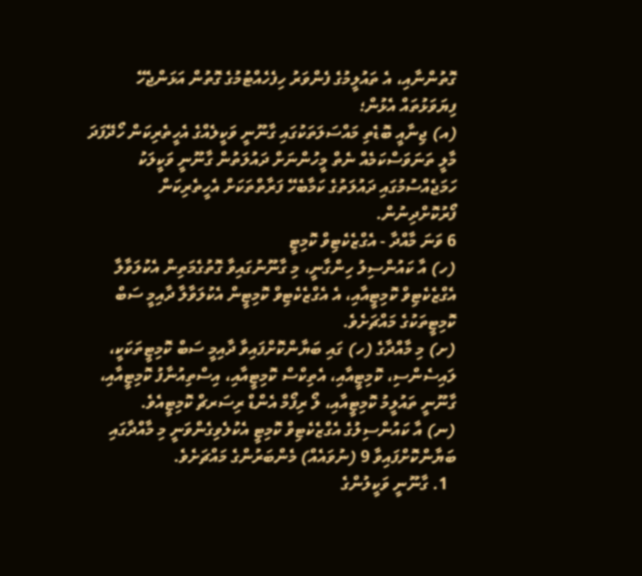ގޮތުންނާއި، އެ ތައުލީމުގެ ފެންވަރު ހިފެހެއްޓުމުގެ ގޮތުން އަޅަންޖެހޭ ފިޔަވަޅުތައް އެޅުން؛
(އ) ޖިނާއީ ބޮޑެތި މައްސަލަތަކުގައި ގާނޫނީ ވަކީލެއްގެ އެހީތެރިކަން ހޯދޭފަދަ މާލީ ތަނަވަސްކަމެއް ނެތް މީހުންނަށް ދައުލަތުން ގާނޫނީ ވަކީލަކު ހަމަޖެއްސުމުގައި ދައުލަތުގެ ކަމާބެހޭ ފަރާތްތަކަށް އެހީތެރިކަން ފޯރުކޮށްދިނުން.
6 ވަނަ މާއްދާ - އެގްޒެކެޓިވް ކޮމިޓީ
(ހ) އާ ކައުންސިލު ހިންގާނީ، މި ގާނޫނުގައިވާ ގޮތުގެމަތިން އެކުލަވާލާ އެގްޒެކެޓިވް ކޮމިޓީއާއި، އެ އެގްޒެކެޓިވް ކޮމިޓީން އެކުލަވާލާ ދާއިމީ ސަބް ކޮމިޓީތަކުގެ މައްޗަށެވެ.
(ށ) މި މާއްދާގެ (ހ) ގައި ބަޔާންކޮށްފައިވާ ދާއިމީ ސަބް ކޮމިޓީތަކަކީ، ލައިސެންސި، ކޮމިޓީއާއި، އެތިކްސް ކޮމިޓީއާއި، އިސްތިއުނާފު ކޮމިޓީއާއި، ގާނޫނީ ތައުލީމު ކޮމިޓީއާއި، ލޯ ރިފޯމް އެންޑް ރިސަރޗް ކޮމިޓީއެވެ.
(ނ) އާ ކައުންސިލުގެ އެގްޒެކެޓިވް ކޮމިޓީ އެކުލެވިގެންވަނީ މި މާއްދާގައި ބަޔާންކޮށްފައިވާ 9 (ނުވައެއް) މެންބަރުންގެ މައްޗަށެވެ.
  1. ގާނޫނީ ވަކީލުންގެ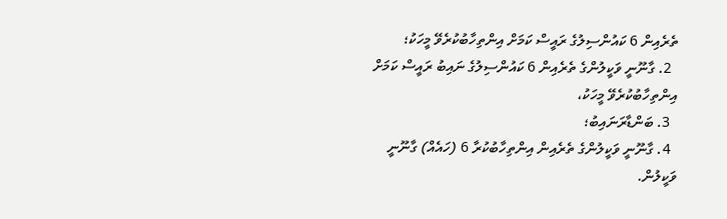ތެރެއިން 6 ކައުންސިލުގެ ރައީސް ކަމަށް އިންތިހާބުކުރެވޭ މީހަކު؛
  2. ގާނޫނީ ވަކީލުންގެ ތެރެއިން 6 ކައުންސިލުގެ ނައިބު ރައީސް ކަމަށް އިންތިހާބުކުރެވޭ މީހަކު،
  3. ބަންޑާރަނައިބު؛
  4. ގާނޫނީ ވަކީލުންގެ ތެރެއިން އިންތިހާބުކުރާ 6 (ހައެއް) ގާނޫނީ ވަކީލުން.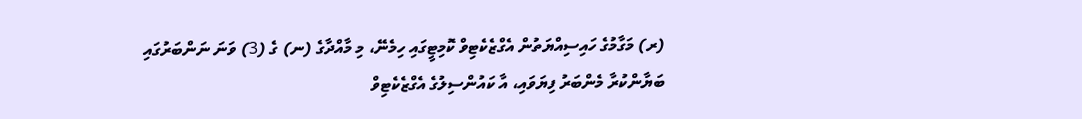(ރ) މަގާމުގެ ހައިސިއްޔަތުން އެގްޒެކެޓިވް ކޮމިޓީގައި ހިމެނޭ، މި މާއްދާގެ (ނ) ގެ (3) ވަނަ ނަންބަރުގައި ބަޔާންކުރާ މެންބަރު ފިޔަވައި، އާ ކައުންސިލުގެ އެގްޒެކެޓިވް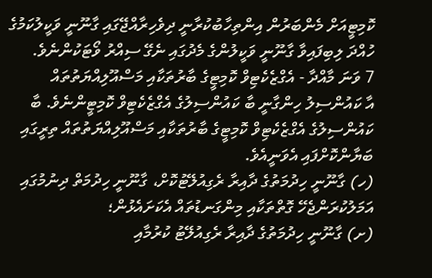ކޮމިޓީއަށް މެންބަރުން އިންތިހާބުކުރާނީ ދިވެހިރާއްޖޭގައި ގާނޫނީ ވަކީލުކަމުގެ ހުއްދަ ލިބިފައިވާ ގާނޫނީ ވަކީލުންގެ މެދުގައި ނެގޭ ސިއްރު ވޯޓަކުންނެވެ.
7 ވަނަ މާއްދާ - އެގްޒެކެޓިވް ކޮމިޓީގެ ބާރުތަކާއި މަސްއޫލިއްޔަތުތައް
އާ ކައުންސިލު ހިންގާނީ ބާ ކައުންސިލުގެ އެގްޒެކެޓިވް ކޮމިޓީންނެވެ. ބާ ކައުންސިލުގެ އެގްޒެކެޓިވް ކޮމިޓީގެ ބާރުތަކާއި މަސްއޫލިއްޔަތުތައް ތިރީގައި ބަޔާންކޮށްފައި އެވަނީއެވެ.
(ހ) ގާނޫނީ ހިދުމަތުގެ ދާއިރާ ރެގިއުލޭޓުކޮށް، ގާނޫނީ ހިދުމަތް ދިނުމުގައި އަމަލުކުރަންޖެހޭ ގޮތްތަކާއި މިންގަނޑުތައް އެކަށައެޅުން؛
(ށ) ގާނޫނީ ހިދުމަތުގެ ދާއިރާ ރެގިއުލޭޓު ކުރުމާއި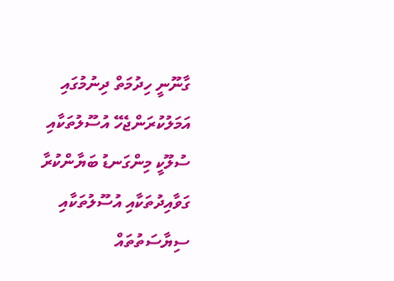ގާނޫނީ ހިދުމަތް ދިނުމުގައި އަމަލުކުރަންޖެހޭ އުސޫލުތަކާއި ސުލޫކީ މިންގަނޑު ބަޔާންކުރާ ގަވާއިދުތަކާއި އުސޫލުތަކާއި ސިޔާސަތުތައް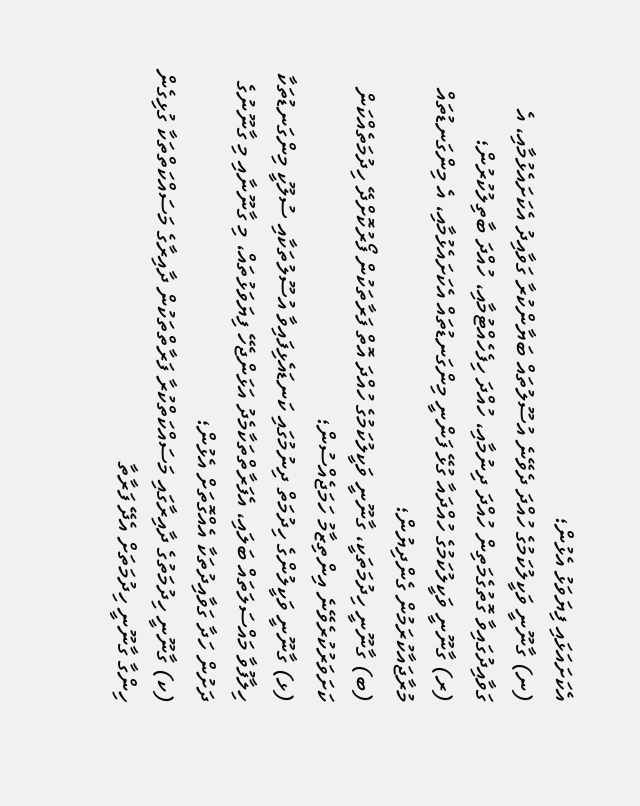އެކަށައަޅައި ފިޔަވަޅު އެޅުން؛
(ނ) ގާނޫނީ ވަކީލުކަމުގެ ހުއްދަ ދެވޭނެ އުސޫލުތައް ބަޔާންކުރާ ގަވާއިދު އެކަށައެޅުމާއި، އެ ގަވާއިދުގައިވާ ގޮތުގެމަތިން ހުއްދަ ދިނުމާއި، ހުއްދަ ހިފެހެއްޓުމާއި، ހުއްދަ ބާތިލުކުރުން؛
(ރ) ގާނޫނީ ވަކީލުކަމުގެ ހުއްދައާ ގުޅޭ ފަންނީ މިންގަނޑުތައް އެކަށައެޅުމާއި، އެ މިންގަނޑުތައް މުރާޖައާކުރަމުން ގެންދިޔުން؛
(ބ) ގާނޫނީ ހިދުމަތަކީ، ގާނޫނީ ވަކީލުކަމުގެ ހުއްދަ އޮތް ފަރާތަކުން ފޯރުކޮށްދޭ ހިދުމަތެއްކަން ކަށަވަރުކުރެވޭނެ އިންތިޒާމު ހަމަޖެއްސުން؛
(ޅ) ގާނޫނީ ވަކީލުންގެ ހިދުމަތް ދިނުމުގައި ކަނޑައެޅިފައިވާ އުސޫލުތަކާއި ސުލޫކީ މިންގަނޑުތަކާ ހިލާފުވާ މައްސަލަތައް ބަލައި، އެފަރާތްތަކާމެދު އަޅަންޖެހޭ ފިޔަވަޅުތައް، މި ގާނޫނާއި މި ގާނޫނުގެ ދަށުން ހަދާ ގަވާއިދުތަކާ އެއްގޮތަށް އެޅުން؛
(ކ) ގާނޫނީ ހިދުމަތުގެ ދާއިރާގައި މަސައްކަތްކުރާ ފަރާތްތަކުން ދާއިރާގެ މަސައްކަތްތަކާ ގުޅިގެން ހިންގާ ގާނޫނީ ހިދުމަތަށް އެދޭ ފަރާތާ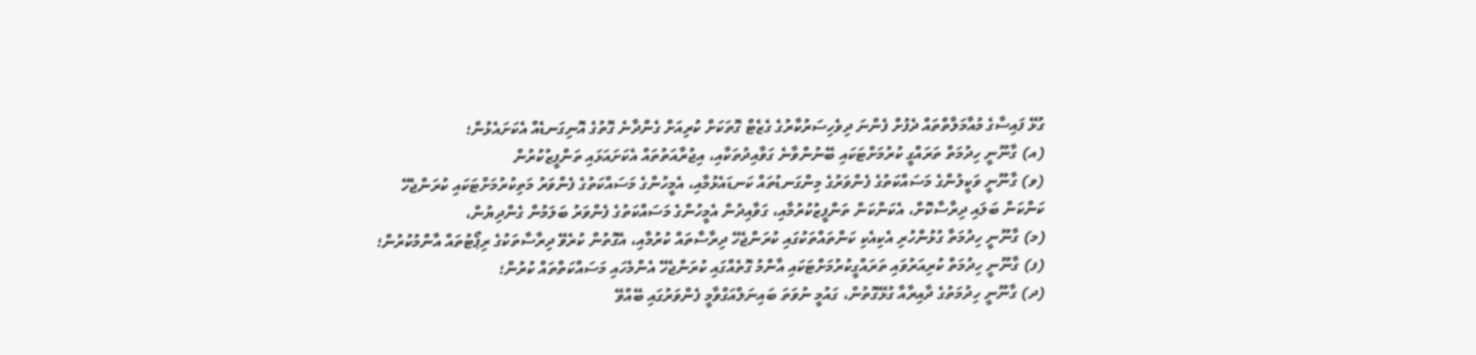ގުޅޭ ފައިސާގެ މުއާމަލާތްތައް ދެފުށް ފެންނަ ދިވެހިސަރުކާރުގެ ގެޒެޓް ގޮތަކަށް ކުރިއަށް ގެންދާނެ ގޮތުގެ އޮނިގަނޑެއް އެކަށައެޅުން؛
(އ) ގާނޫނީ ހިދުމަތް ތަރައްގީ ކުރުމަށްޓަކައި ބޭނުންވާނެ ގަވާއިދުތަކާއި، އިޖުރާއަތުތައް އެކަށައަޅައި ތަންފީޒުކުރުން
(ވ) ގާނޫނީ ވަކީލުންގެ މަސައްކަތުގެ ފެންވަރުގެ މިންގަނޑުތައް ކަނޑައެޅުމާއި، އެމީހުންގެ މަސައްކަތުގެ ފެންވަރު މަތިކުރުމަށްޓަކައި ކުރަންޖެހޭ ކަންކަން ބަލައި ދިރާސާކޮށް، އެކަންކަން ތަންފީޒުކުރުމާއި، ގަވާއިދުން އެމީހުންގެ މަސައްކަތުގެ ފެންވަރު ބަލަމުން ގެންދިޔުން،
(މ) ގާނޫނީ ހިދުމަތާ ގުޅުންހުރި އެކިއެކި ކަންތައްތަކުގައި ކުރަންޖެހޭ ދިރާސާތައް ކުރުމާއި، އެގޮތުން ކުރެވޭ ދިރާސާތަކުގެ ރިޕޯޓުތައް އާންމުކުރުން؛
(ފ) ގާނޫނީ ހިދުމަތް ކުރިއަރުވައި ތަރައްގީކުރުމަށްޓަކައި އާންމު ގޮތެއްގައި ކުރަންޖެހޭ އެންމެހައި މަސައްކަތްތައް ކުރުން؛
(ދ) ގާނޫނީ ހިދުމަތުގެ ދާއިރާއާ ގުޅޭގޮތުން، ގައުމީ ނުވަތަ ބައިނަލްއަގްވާމީ ފެންވަރުގައި ބޭއްވޭ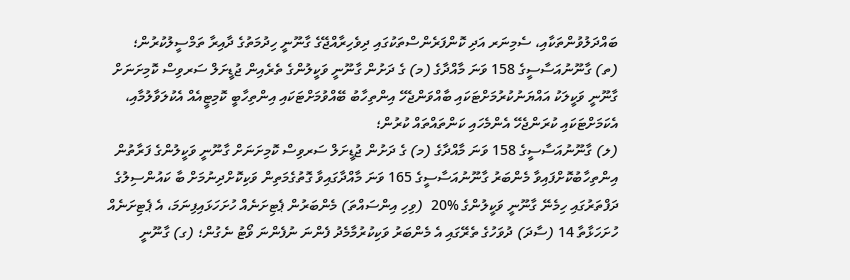ބައްދަލުވުންތަކާއި، ސެމިނަރ އަދި ކޮންފަރެންސްތަކުގައި ދިވެހިރާއްޖޭގެ ގާނޫނީ ހިދުމަތުގެ ދާއިރާ ތަމްސީލުކުރުން؛
(ތ) ގާނޫނުއަސާސީގެ 158 ވަނަ މާއްދާގެ (މ) ގެ ދަށުން ގާނޫނީ ވަކީލުންގެ ތެރެއިން ޖުޑީށަލް ސަރވިސް ކޮމިށަނަށް ގާނޫނީ ވަކީލަކު އައްޔަނުކުރުމަށްޓަކައި ބާއްވަންޖެހޭ އިންތިހާބު ބޭއްވުމަށްޓަކައި އިންތިހާބީ ކޮމިޓީއެއް އެކުލަވާލުމާއި، އެކަމަށްޓަކައި ކުރަންޖެހޭ އެންމެހައި ކަންތައްތައް ކުރުން؛
(ލ) ގާނޫނުއަސާސީގެ 158 ވަނަ މާއްދާގެ (މ) ގެ ދަށުން ޖުޑީށަލް ސަރވިސް ކޮމިށަނަށް ގާނޫނީ ވަކީލުންގެ ފަރާތުން އިންތިހާބުކޮށްފައިވާ މެންބަރު ގާނޫނުއަސާސީގެ 165 ވަނަ މާއްދާގައިވާ ގޮތުގެމަތިން ވަކިކޮށްދިނުމަށް ބާ ކައުންސިލުގެ ދަފްތަރުގައި ހިމެނޭ ގާނޫނީ ވަކީލުންގެ %20  (ވިހި އިންސައްތަ) މެންބަރުން ޕެޓިށަނެއް ހުށަހަޅައިފިނަމަ، އެ ޕެޓިށަނެއް ހުށަހަޅާތާ 14 (ސާދަ) ދުވަހުގެ ތެރޭގައި އެ މެންބަރު ވަކިކުރުމާމެދު ފެންނަ ނުފެންނަ ވޯޓު ނެގުން؛ (ގ) ގާނޫނީ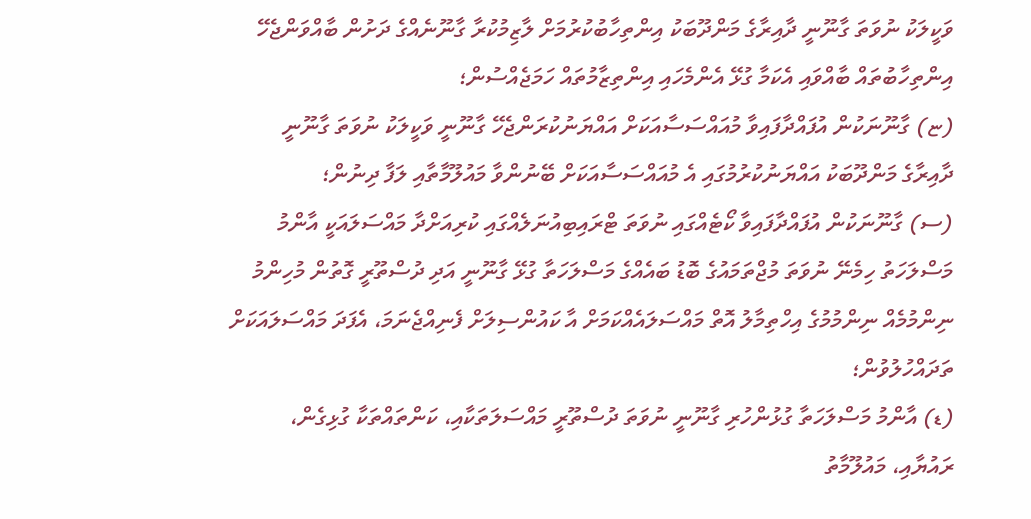ވަކީލަކު ނުވަތަ ގާނޫނީ ދާއިރާގެ މަންދޫބަކު އިންތިހާބުކުރުމަށް ލާޒިމުކުރާ ގާނޫނެއްގެ ދަށުން ބާއްވަންޖެހޭ އިންތިހާބުތައް ބާއްވައި އެކަމާ ގުޅޭ އެންމެހައި އިންތިޒާމުތައް ހަމަޖެއްސުން؛
(ޏ) ގާނޫނަކުން އުފައްދާފައިވާ މުއައްސަސާއަކަށް އައްޔަނުކުރަންޖެހޭ ގާނޫނީ ވަކީލަކު ނުވަތަ ގާނޫނީ ދާއިރާގެ މަންދޫބަކު އައްޔަނުކުރުމުގައި އެ މުއައްސަސާއަކަށް ބޭނުންވާ މައުލޫމާތާއި ލަފާ ދިނުން؛
(ސ) ގާނޫނަކުން އުފައްދާފައިވާ ކޯޓެއްގައި ނުވަތަ ޓްރައިބިއުނަލެއްގައި ކުރިއަށްދާ މައްސަލައަކީ އާންމު މަސްލަހަތު ހިމެނޭ ނުވަތަ މުޖްތަމައުގެ ބޮޑު ބައެއްގެ މަސްލަހަތާ ގުޅޭ ގާނޫނީ އަދި ދުސްތޫރީ ގޮތުން މުހިންމު ނިންމުމެއް ނިންމުމުގެ އިހްތިމާލު އޮތް މައްސަލައެއްކަމަށް އާ ކައުންސިލަށް ފެނިއްޖެނަމަ، އެފަދަ މައްސަލައަކަށް ތަދައްހުލުވުން؛
(ޑ) އާންމު މަސްލަހަތާ ގުޅުންހުރި ގާނޫނީ ނުވަތަ ދުސްތޫރީ މައްސަލަތަކާއި، ކަންތައްތަކާ ގުޅިގެން، ރައުޔާއި، މައުލޫމާތު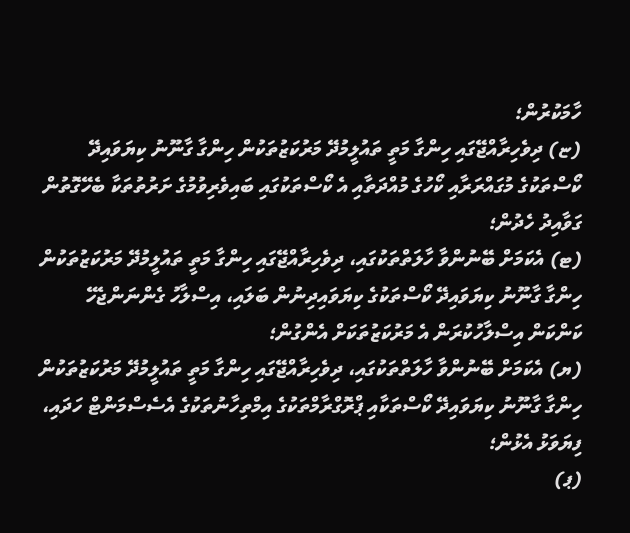ހާމަކުރުން؛
(ޏ) ދިވެހިރާއްޖޭގައި ހިންގާ މަތީ ތައުލީމުދޭ މަރުކަޒުތަކުން ހިންގާ ގާނޫނު ކިޔަވައިދޭ ކޯސްތަކުގެ މުގައްރަރާއި ކޯހުގެ މުއްދަތާއި އެ ކޯސްތަކުގައި ބައިވެރިވުމުގެ ށަރުތުތަކާ ބެހޭގޮތުން ގަވާއިދު ހެދުން؛
(ޓ) އެކަމަށް ބޭނުންވާ ހާލަތްތަކުގައި، ދިވެހިރާއްޖޭގައި ހިންގާ މަތީ ތައުލީމުދޭ މަރުކަޒުތަކުން ހިންގާ ގާނޫނު ކިޔަވައިދޭ ކޯސްތަކުގެ ކިޔަވައިދިނުން ބަލައި، އިސްލާހު ގެންނަންޖެހޭ ކަންކަން އިސްލާހުކުރަން އެ މަރުކަޒުތަކަށް އެންގުން؛
(ޔ) އެކަމަށް ބޭނުންވާ ހާލަތްތަކުގައި، ދިވެހިރާއްޖޭގައި ހިންގާ މަތީ ތައުލީމުދޭ މަރުކަޒުތަކުން ހިންގާ ގާނޫނު ކިޔަވައިދޭ ކޯސްތަކާއި ޕްރޮގްރާމްތަކުގެ އިމްތިހާނުތަކުގެ އެސެސްމަންޓް ހަދައި، ފިޔަވަޅު އެޅުން؛
(ޕ)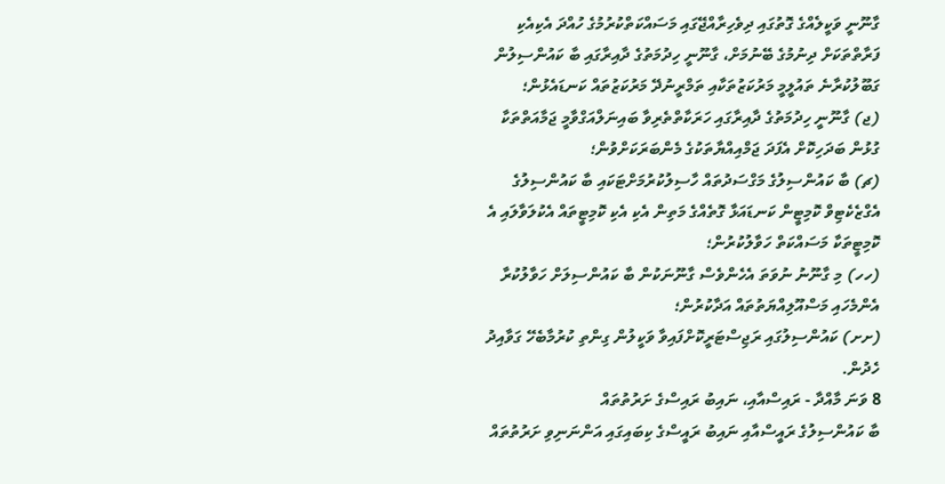ގާނޫނީ ވަކީލެއްގެ ގޮތުގައި ދިވެހިރާއްޖޭގައި މަސައްކަތްކުރުމުގެ ހުއްދަ އެކިއެކި ފަރާތްތަކަށް ދިނުމުގެ ބޭނުމަށް، ގާނޫނީ ހިދުމަތުގެ ދާއިރާގައި ބާ ކައުންސިލުން ގަބޫލުކުރާނެ ތައުލީމީ މަރުކަޒުތަކާއި ތަމްރީނުދޭ މަރުކަޒުތައް ކަނޑައެޅުން؛
(ޖ) ގާނޫނީ ހިދުމަތުގެ ދާއިރާގައި ހަރަކާތްތެރިވާ ބައިނަލްއަގްވާމީ ޖަމާއަތްތަކާ ގުޅުން ބަދަހިކޮށް އެފަދަ ޖަމްއިއްޔާތަކުގެ މެންބަރަކަށްވުން؛
(ޗ) ބާ ކައުންސިލުގެ މަގްސަދުތައް ހާސިލުކުރުމަށްޓަކައި ބާ ކައުންސިލުގެ އެގްޒެކެޓިވް ކޮމިޓީން ކަނޑައަޅާ ގޮތެއްގެ މަތިން އެކި އެކި ކޮމިޓީތައް އެކުލަވާލައި އެ ކޮމިޓީތަކާ މަސައްކަތް ހަވާލުކުރުން؛
(ހހ) މި ގާނޫނު ނުވަތަ އެހެންވެސް ގާނޫނަކުން ބާ ކައުންސިލަށް ހަވާލުކުރާ އެންމެހައި މަސްއޫލިއްޔަތުތައް އަދާކުރުން؛
(ށށ) ކައުންސިލުގައި ރަޖިސްޓަރީކޮށްފައިވާ ވަކީލުން ގިންތި ކުރުމާބެހޭ ގަވާއިދު ހެދުން.
8 ވަނަ މާއްދާ - ރައިސްއާއި، ނައިބު ރައިސްގެ ށަރުތުތައް
ބާ ކައުންސިލުގެ ރައީސްއާއި ނައިބު ރައީސްގެ ކިބައިގައި އަންނަނިވި ށަރުތުތައް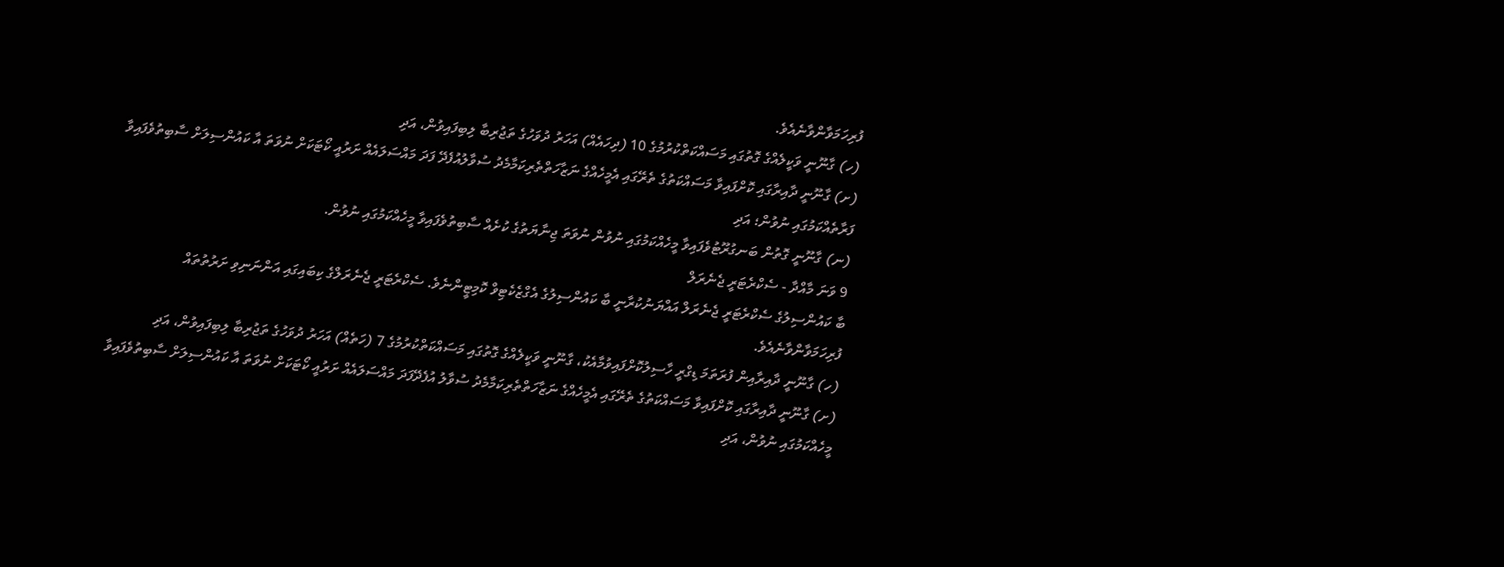ފުރިހަމަވާންވާނެއެވެ.
(ހ) ގާނޫނީ ވަކީލެއްގެ ގޮތުގައި މަސައްކަތްކުރުމުގެ 10 (ދިހައެއް) އަހަރު ދުވަހުގެ ތަޖުރިބާ ލިބިފައިވުން، އަދި
(ށ) ގާނޫނީ ދާއިރާގައި ކޮށްފައިވާ މަސައްކަތުގެ ތެރޭގައި އެމީހެއްގެ ނަޒާހަތްތެރިކަމާމެދު ސުވާލުއުފެދޭ ފަދަ މައްސަލައެއް ށަރުއީ ކޯޓަކަށް ނުވަތަ އާ ކައުންސިލަށް ސާބިތުވެފައިވާ ފަރާތެއްކަމުގައި ނުވުން؛ އަދި
(ނ) ގާނޫނީ ގޮތުން ބަނގުރޫޓުވެފައިވާ މީހެއްކަމުގައި ނުވުން ނުވަތަ ޖިނާޔަތުގެ ކުށެއް ސާބިތުވެފައިވާ މީހެއްކަމުގައި ނުވުން.
9 ވަނަ މާއްދާ - ސެކްރެޓަރީ ޖެނެރަލް
ބާ ކައުންސިލުގެ ސެކްރެޓަރީ ޖެނެރަލް އައްޔަނުކުރާނީ ބާ ކައުންސިލުގެ އެގްޒެކެޓިވް ކޮމިޓީންނެވެ. ސެކްރެޓަރީ ޖެނެރަލްގެ ކިބައިގައި އަންނަނިވި ށަރުތުތައް ފުރިހަމަވާންވާނެއެވެ.
(ހ) ގާނޫނީ ދާއިރާއިން ފުރަތަމަ ޑިގްރީ ހާސިލުކޮށްފައިވުމާއެކު، ގާނޫނީ ވަކީލެއްގެ ގޮތުގައި މަސައްކަތްކުރުމުގެ 7 (ހަތެއް) އަހަރު ދުވަހުގެ ތަޖުރިބާ ލިބިފައިވުން، އަދި
(ށ) ގާނޫނީ ދާއިރާގައި ކޮށްފައިވާ މަސައްކަތުގެ ތެރޭގައި އެމީހެއްގެ ނަޒާހަތްތެރިކަމާމެދު ސުވާލު އުފެދޭފަދަ މައްސަލައެއް ށަރުއީ ކޯޓަކަށް ނުވަތަ އާ ކައުންސިލަށް ސާބިތުވެފައިވާ މީހެއްކަމުގައި ނުވުން، އަދި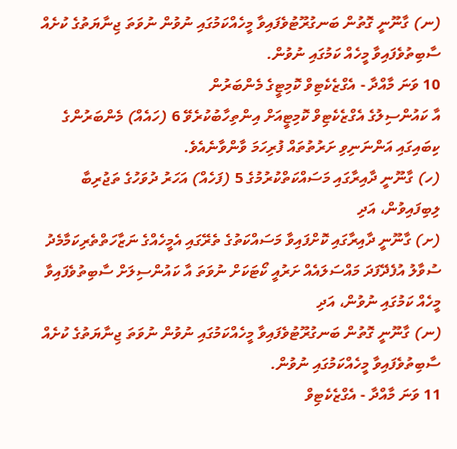(ނ) ގާނޫނީ ގޮތުން ބަނގުރޫޓުވެފައިވާ މީހެއްކަމުގައި ނުވުން ނުވަތަ ޖިނާޔަތުގެ ކުށެއް ސާބިތުވެފައިވާ މީހެއް ކަމުގައި ނުވުން.
10 ވަނަ މާއްދާ - އެގްޒެކެޓިވް ކޮމިޓީގެ މެންބަރުން
އާ ކައުންސިލުގެ އެގްޒެކެޓިވް ކޮމިޓީއަށް އިންތިހާބުކުރެވޭ 6 (ހައެއް) މެންބަރުންގެ ކިބައިގައި އަންނަނިވި ށަރުތުތައް ފުރިހަމަ ވާންވާނެއެވެ.
(ހ) ގާނޫނީ ދާއިރާގައި މަސައްކަތްކުރުމުގެ 5 (ފަހެއް) އަހަރު ދުވަހުގެ ތަޖުރިބާ ލިބިފައިވުން، އަދި
(ށ) ގާނޫނީ ދާއިރާގައި ކޮށްފައިވާ މަސައްކަތުގެ ތެރޭގައި އެމީހެއްގެ ނަޒާހަތްތެރިކަމާމެދު ސުވާލު އުފެދޭފަދަ މައްސަލައެއް ށަރުއީ ކޯޓަކަށް ނުވަތަ އާ ކައުންސިލަށް ސާބިތުވެފައިވާ މީހެއް ކަމުގައި ނުވުން، އަދި
(ނ) ގާނޫނީ ގޮތުން ބަނގުރޫޓުވެފައިވާ މީހެއްކަމުގައި ނުވުން ނުވަތަ ޖިނާޔަތުގެ ކުށެއް ސާބިތުވެފައިވާ މީހެއްކަމުގައި ނުވުން.
11 ވަނަ މާއްދާ - އެގްޒެކެޓިވް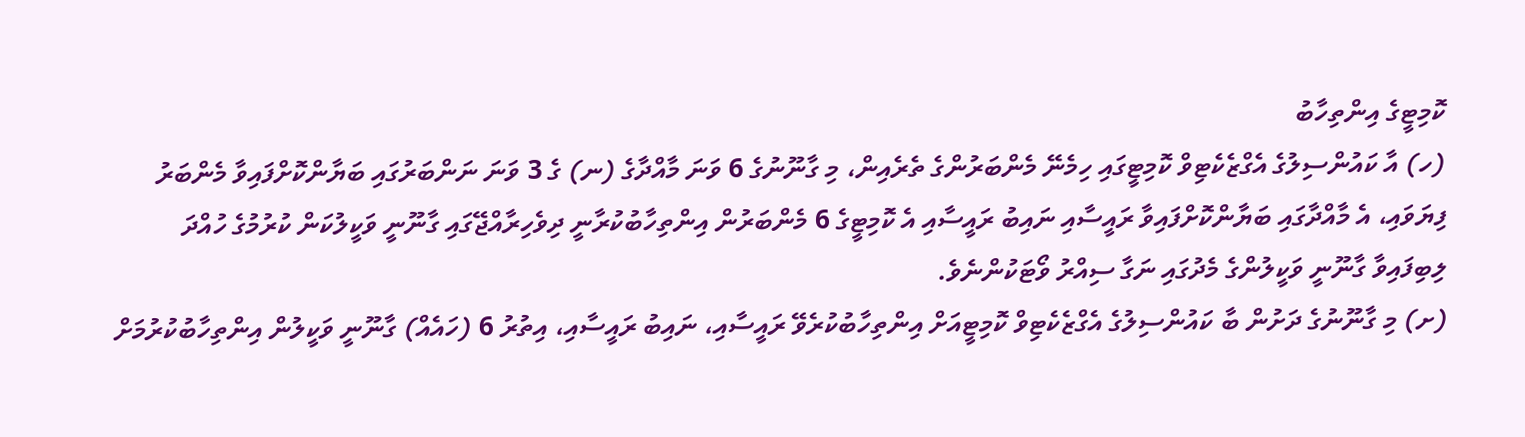ކޮމިޓީގެ އިންތިހާބު
(ހ) އާ ކައުންސިލުގެ އެގްޒެކެޓިވް ކޮމިޓީގައި ހިމެނޭ މެންބަރުންގެ ތެރެއިން، މި ގާނޫނުގެ 6 ވަނަ މާއްދާގެ (ނ) ގެ 3 ވަނަ ނަންބަރުގައި ބަޔާންކޮށްފައިވާ މެންބަރު ފިޔަވައި، އެ މާއްދާގައި ބަޔާންކޮށްފައިވާ ރައީސާއި ނައިބު ރައީސާއި އެ ކޮމިޓީގެ 6 މެންބަރުން އިންތިހާބުކުރާނީ ދިވެހިރާއްޖޭގައި ގާނޫނީ ވަކީލުކަން ކުރުމުގެ ހުއްދަ ލިބިފައިވާ ގާނޫނީ ވަކީލުންގެ މެދުގައި ނަގާ ސިއްރު ވޯޓަކުންނެވެ.
(ށ) މި ގާނޫނުގެ ދަށުން ބާ ކައުންސިލުގެ އެގްޒެކެޓިވް ކޮމިޓީއަށް އިންތިހާބުކުރެވޭ ރައީސާއި، ނައިބު ރައީސާއި، އިތުރު 6 (ހައެއް) ގާނޫނީ ވަކީލުން އިންތިހާބުކުރުމަށް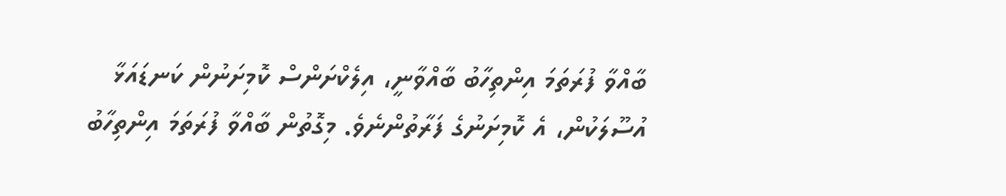ބާއްވާ ފުރަތަމަ އިންތިހާބު ބާއްވާނީ، އިލެކްށަންސް ކޮމިށަނުން ކަނޑައަޅާ އުސޫލަކުން، އެ ކޮމިށަނުގެ ފަރާތުންނެވެ. މިގޮތުން ބާއްވާ ފުރަތަމަ އިންތިހާބު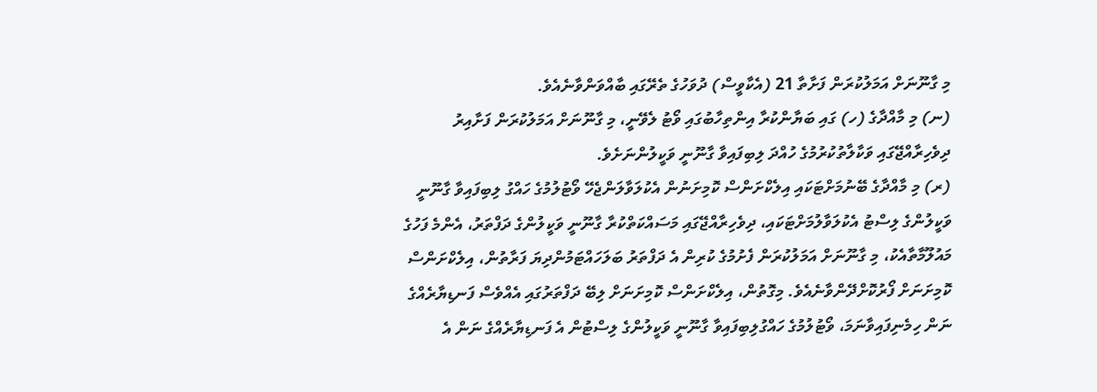މި ގާނޫނަށް އަމަލުކުރަން ފަށާތާ 21 (އެކާވީސް) ދުވަހުގެ ތެރޭގައި ބާއްވަންވާނެއެވެ.
(ނ) މި މާއްދާގެ (ހ) ގައި ބަޔާންކުރާ އިންތިހާބުގައި ވޯޓު ލެވޭނީ، މި ގާނޫނަށް އަމަލުކުރަން ފަށާއިރު ދިވެހިރާއްޖޭގައި ވަކާލާތުކުރުމުގެ ހުއްދަ ލިބިފައިވާ ގާނޫނީ ވަކީލުންނަށެވެ.
(ރ) މި މާއްދާގެ ބޭނުމަށްޓަކައި އިލެކްށަންސް ކޮމިށަނުން އެކުލަވާލަންޖެހޭ ވޯޓުލުމުގެ ހައްގު ލިބިފައިވާ ގާނޫނީ ވަކީލުންގެ ލިސްޓު އެކުލަވާލުމަށްޓަކައި، ދިވެހިރާއްޖޭގައި މަސައްކަތްކުރާ ގާނޫނީ ވަކީލުންގެ ދަފްތަރު، އެންމެ ފަހުގެ މައުލޫމާތާއެކު، މި ގާނޫނަށް އަމަލުކުރަން ފެށުމުގެ ކުރިން އެ ދަފްތަރު ބަލަހައްޓަމުންދިޔަ ފަރާތުން، އިލެކްށަންސް ކޮމިށަނަށް ފޯރުކޮށްދޭންވާނެއެވެ. މިގޮތުން، އިލެކްށަންސް ކޮމިށަނަށް ލިބޭ ދަފްތަރުގައި އެއްވެސް ފަނޑިޔާރެއްގެ ނަން ހިމެނިފައިވާނަމަ، ވޯޓުލުމުގެ ހައްގުލިބިފައިވާ ގާނޫނީ ވަކީލުންގެ ލިސްޓުން އެ ފަނޑިޔާރެއްގެ ނަން އެ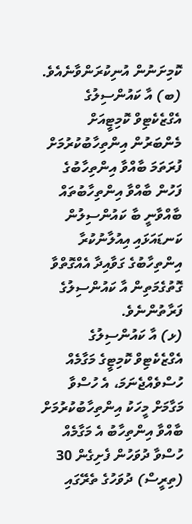ކޮމިށަނުން އުނިކުރަންވާނެއެވެ.
(ބ) އާ ކައުންސިލުގެ އެގްޒެކެޓިވް ކޮމިޓީއަށް މެންބަރުން އިންތިހާބުކުރުމަށް ފުރަތަމަ ބާއްވާ އިންތިހާބުގެ ފަހުން ބާއްވާ އިންތިހާބުތައް ބާއްވާނީ ބާ ކައުންސިލުން ކަނޑައަޅައި އިއުލާނުކުރާ އިންތިހާބުގެ ގަވާއިދާ އެއްގޮތްވާ ގޮތުގެމަތިން އާ ކައުންސިލުގެ ފަރާތުންނެވެ.
(ޅ) އާ ކައުންސިލުގެ އެގްޒެކެޓިވް ކޮމިޓީގެ މަގާމެއް ހުސްވެއްޖެނަމަ، އެ ހުސްވާ މަގާމަށް މީހަކު އިންތިހާބުކުރުމަށް ބާއްވާ އިންތިހާބު އެ މަގާމެއް ހުސްވާ ދުވަހުން ފެށިގެން 30 (ތިރީސް) ދުވަހުގެ ތެރޭގައި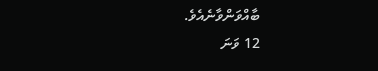ބާއްވަންވާނެއެވެ.
12 ވަނަ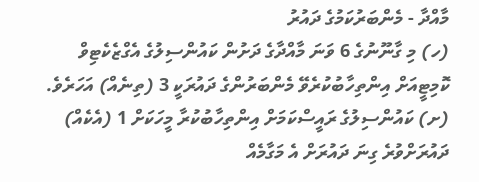މާއްދާ - މެންބަރުކަމުގެ ދައުރު
(ހ) މި ގާނޫނުގެ 6 ވަނަ މާއްދާގެ ދަށުން ކައުންސިލުގެ އެގްޒެކެޓިވް ކޮމިޓީއަށް އިންތިހާބުކުރެވޭ މެންބަރުންގެ ދައުރަކީ 3 (ތިނެއް) އަހަރެވެ.
(ށ) ކައުންސިލުގެ ރައީސްކަމަށް އިންތިހާބުކުރާ މީހަކަށް 1 (އެކެއް) ދައުރަށްވުރެ ގިނަ ދައުރަށް އެ މަގާމެއް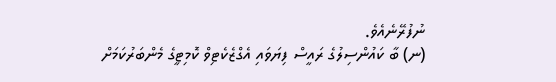ނުފުރޭނެއެވެ.
(ނ) ބާ ކައުންސިލުގެ ރައީސް ފިޔަވައި އެގްޒެކެޓިވް ކޮމިޓީގެ މެންބަރުކަމަށް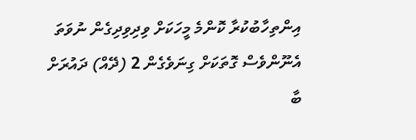އިންތިހާބުކުރާ ކޮންމެ މީހަކަށް ވިދިވިދިގެން ނުވަތަ އެނޫންވެސް ގޮތަކަށް ގިނަވެގެން 2 (ދޭއް) ދައުރަށް ބާ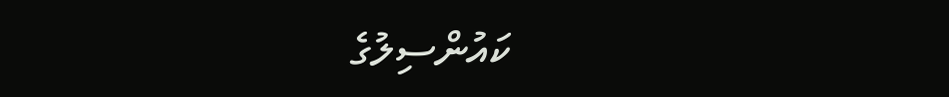ކައުންސިލުގެ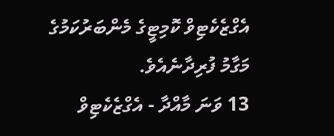އެގްޒެކެޓިވް ކޮމިޓީގެ މެންބަރުކަމުގެ މަގާމު ފުރިދާނެއެވެ.
13 ވަނަ މާއްދާ - އެގްޒެކެޓިވް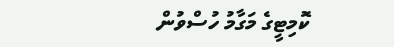ކޮމިޓީގެ މަގާމު ހުސްވުން